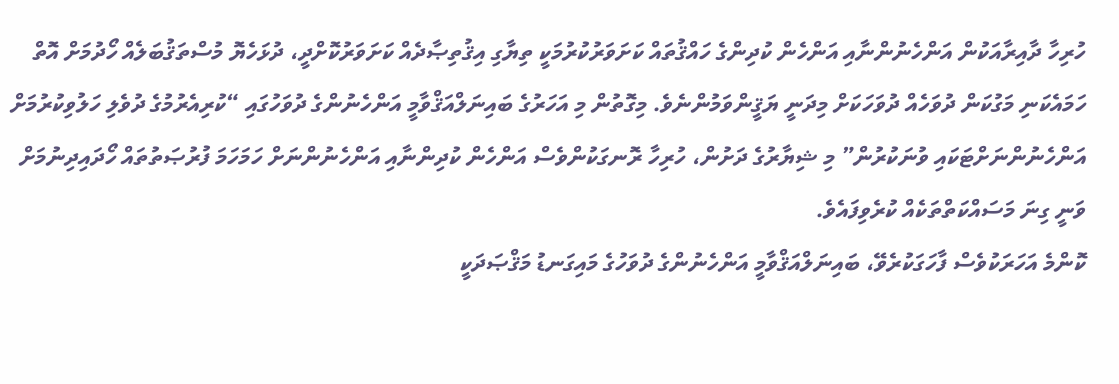ހުރިހާ ދާއިރާއަކުން އަންހެނުންނާއި އަންހެން ކުދިންގެ ހައްޤުތައް ކަށަވަރުކުރުމަކީ ތިޔާގި އިޤުތިޞާދެއް ކަށަވަރުކޮށްދީ، ދުޅަހެޔޮ މުސްތަޤުބަލެއް ހޯދުމަށް އޮތް ހަމައެކަނި މަގުކަން ދުވަހެއް ދުވަހަކަށް މިދަނީ ޔަޤީންވަމުންނެވެ. މިގޮތުން މި އަހަރުގެ ބައިނަލްއަޤްވާމީ އަންހެނުންގެ ދުވަހުގައި “ކުރިއެރުމުގެ ދުވެލި ހަލުވިކުރުމަށް އަންހެނުންނަށްޓަކައި ވުނަކުރުން” މި ޝިޔާރުގެ ދަށުން، ހުރިހާ ރޮނގަކުންވެސް އަންހެން ކުދިންނާއި އަންހެނުންނަށް ހަމަހަމަ ފުރުޞަތުތައް ހޯދައިދިނުމަށް ވަނީ ގިނަ މަސައްކަތްތަކެއް ކުރެވިފައެވެ.
ކޮންމެ އަހަރަކުވެސް ފާހަގަކުރެވޭ، ބައިނަލްއަޤްވާމީ އަންހެނުންގެ ދުވަހުގެ މައިގަނޑު މަޤްޞަދަކީ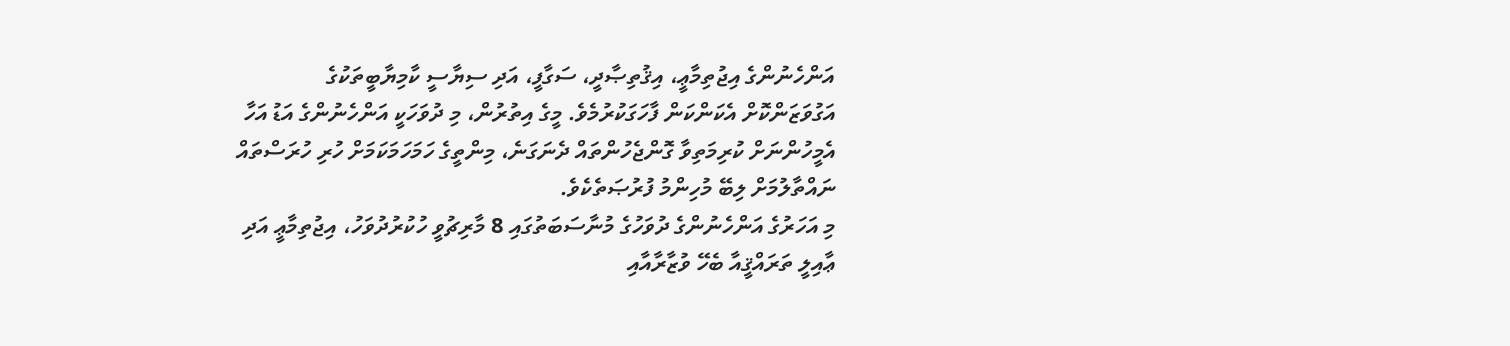އަންހެނުންގެ އިޖުތިމާޢީ، އިޤުތިޞާދީ، ސަގާފީ، އަދި ސިޔާސީ ކާމިޔާބީތަކުގެ އަގުވަޒަންކޮށް އެކަންކަން ފާހަގަކުރުމެވެ. މީގެ އިތުރުން، މި ދުވަހަކީ އަންހެނުންގެ އަޑު އަހާ އެމީހުންނަށް ކުރިމަތިވާ ގޮންޖެހުންތައް ދެނަގަނެ، މިންތީގެ ހަމަހަމަކަމަށް ހުރި ހުރަސްތައް ނައްތާލުމަށް ލިބޭ މުހިންމު ފުރުޞަތެކެވެ.
މި އަހަރުގެ އަންހެނުންގެ ދުވަހުގެ މުނާސަބަތުގައި 8 މާރިޗުވީ ހުކުރުދުވަހު، އިޖުތިމާޢީ އަދި ޢާއިލީ ތަރައްޤީއާ ބެހޭ ވުޒާރާއާއި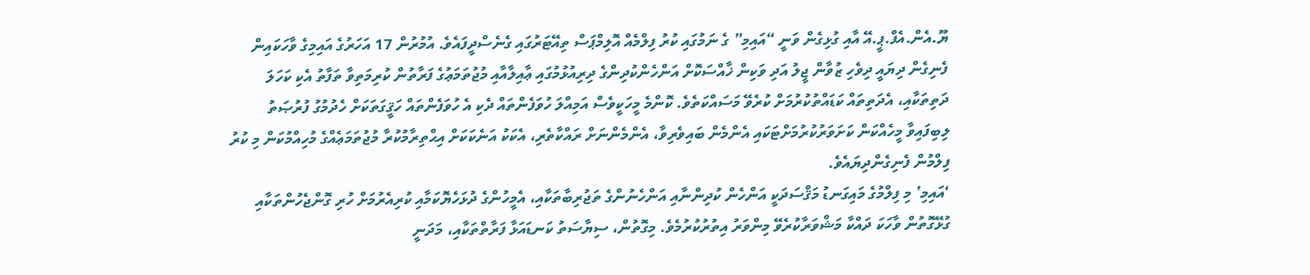ޔޫ.އެން.އެފް.ޕީ.އޭ އާއި ގުޅިގެން ވަނީ “އައިމި” ގެ ނަމުގައި ކުރު ފިލްމެއް އޮލިމްޕަސް ތިއޭޓަރުގައި ގެނެސްދީފައެވެ. އުމުރުން 17 އަހަރުގެ އައިމިގެ ވާހަކައިން ފެނިގެން ދިޔައީ ދިވެހި ޒުވާން ޖީލު އަދި ވަކިން ޚާއްސަކޮށް އަންހެންކުދިންގެ ދިރިއުޅުމުގައި ޢާއިލާއާއި މުޖުތަމަޢުގެ ފަރާތުން ކުރިމަތިވާ ތަފާތު އެކި ކަހަލަ ދަތިތަކާއި، އެދަތިތައް ކަޑައްތުކުރުމަށް ކުރެވޭ މަސައްކަތެވެ. ކޮންމެ މީހަކީވެސް އަމިއްލަ ހުވަފެންތައް ދެކި އެ ހުވަފެންތައް ހަޤީގަތަކަށް ހެދުމުގު ފުރުޞަތު ލިބިފައިވާ މީހެއްކަން ކަށަވަރުކުރުމަށްޓަކައި އެންމެން ބައިވެރިވާ، އެންމެންނަށް ރައްކާތެރި، އެކަކު އަނެކަކަށް އިޙްތިރާމުކުރާ މުޖުތަމަޢެއްގެ މުހިއްމުކަން މި ކުރު ފިލްމުން ފެނިގެންދިޔައެވެ.
‘އައިމި’ މި ފިލްމުގެ މައިގަނޑު މަޤްސަދަކީ އަންހެން ކުދިންނާއި އަންހެނުންގެ ތަޖުރިބާތަކާއި، އެމީހުންގެ ދުޅަހެޔޮކަމާއި ކުރިއެރުމަށް ހުރި ގޮންޖެހުންތަކާއި ގުޅޭގޮތުން ވާހަކަ ދައްކާ މަޝްވަރާކުރެވޭ މިންވަރު އިތުރުކުރުމެވެ. މިގޮތުން، ސިޔާސަތު ކަނޑައަޅާ ފަރާތްތަކާއި، މަދަނީ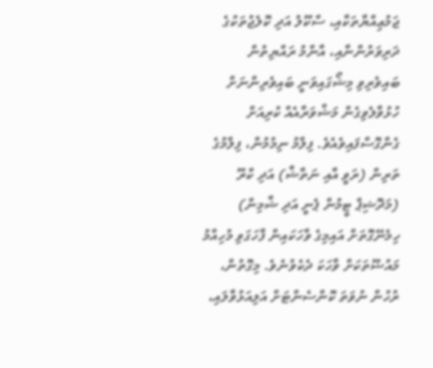ޖަމުޢިއްޔާތަކާއި، ސްކޫލު އަދި ކޮލެޖުތަކުގެ ދަރިވަރުންނާއި، އާންމު ރައްޔިތުން ބައިވެރިވި މިޝޯގައިވަނީ ބައިވެރިންނަށް ހުޅުވާލެވިގެން މަޝްވަރާއެއް ކުރިއަށް ގެންގޮސްފައިވެއެވެ. ފިލްމު ނިމުމުން، ފިލްމުގެ ތަރިން (ރަވީ އާއި ނަތާޝާ) އަދި ކްރޫ (މަދޮޝިޕް ޓީމުން ޕެނީ އަދި ޝާމިން) ހިމެނޭގޮތަށް އައިމިގެ ވާހަކައިން ފާހަގަވި މުހިއްމު މައުޟޫތަކަށް ވާހަކަ ދެކެވުނެވެ. މިގޮތުން، ރުހުން ނުވަތަ ކޮންސެންޓަށް އަލިއަޅުވާލައި،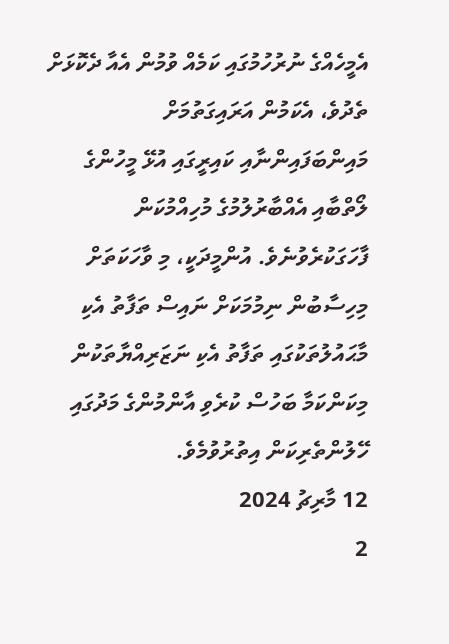އެމީހެއްގެ ނުރުހުމުގައި ކަމެއް ވުމުން އެއާ ދެކޮޅަށް ތެދުވެ، އެކަމުން އަރައިގަތުމަށް މައިންބަފައިންނާއި ކައިރީގައި އުޅޭ މީހުންގެ ލޯތްބާއި އެއްބާރުލުމުގެ މުހިއްމުކަން ފާހަގަކުރެވުނެވެ. އުންމީދަކީ، މި ވާހަކަތަށް މިހިސާބުން ނިމުމަކަށް ނައިސް ތަފާތު އެކި މާޙައުލުތަކުގައި ތަފާތު އެކި ނަޒަރިއްޔާތަކުން މިކަންކަމާ ބަހުސް ކުރެވި އާންމުންގެ މަދުގައި ހޭލުންތެރިކަން އިތުރުވުމެވެ.
12 މާރިޗު 2024
2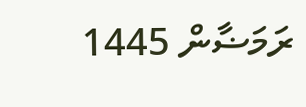ރަމަޟާން 1445